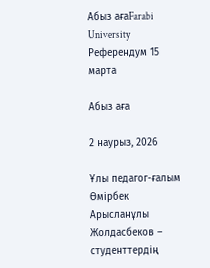Абыз ағаFarabi University
Референдум 15 марта

Абыз аға

2 наурыз, 2026

Ұлы педагог-ғалым Өмірбек Арысланұлы Жолдасбеков – студенттердің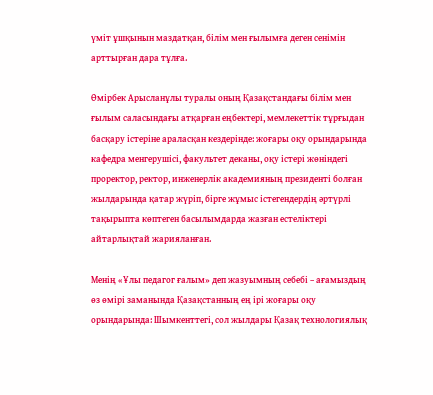үміт ұшқынын маздатқан, білім мен ғылымға деген сенімін арттырған дара тұлға.

Өмірбек Арысланұлы туралы оның Қазақстандағы білім мен ғылым саласындағы атқарған еңбектері, мемлекеттік тұрғыдан басқару істеріне араласқан кездерінде: жоғары оқу орындарында кафедра менгерушісі, факультет деканы, оқу істері жөніндегі проректор, ректор, инженерлік академияның президенті болған жылдарында қатар жүріп, бірге жұмыс істегендердің әртүрлі тақырыпта көптеген басылымдарда жазған естеліктері айтарлықтай жарияланған.

Менің «Ұлы педагог ғалым» деп жазуымның себебі – ағамыздың өз өмірі заманында Қазақстанның ең ірі жоғары оқу орындарында: Шымкенттегі, сол жылдары Қазақ технологиялық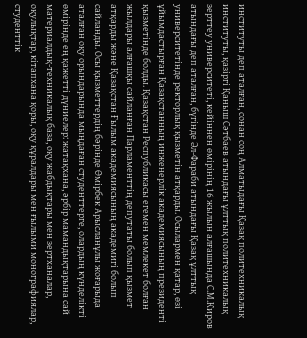институты деп аталған, сонан соң Алматыдағы Қазақ политехникалық институты, қазіргі Қаныш Сәтбаев атындағы ұлттық политехникалық зерттеу университеті, кейіннен өмірінің 16 жылын алғашында С.М.Киров атындағы деп аталған, бүгінде Әл-Фараби атындағы Қазақ ұлттық университетінде ректорлық қызметін атқарды. Осылармен қатар, өзі ұйымдастырған Қазақстанның инженерлік академиясының президенті қызметінде болды. Қазақстан Республикасы егемен мемлекет болған жылдары алғашқы сайланған Парламенттің депутаты болып қызмет атқарды және Қазақстан Ғылым академиясының академигі болып сайланды. Осы қызметтердің бәрінде Өмірбек Арысланұлы жоғарыда аталған оқу орындарында мыңдаған студенттерге, олардың күнделікті өмірінде ең қажетті дүниелер: жатақхана, әрбір мамандықтарына сай материалдық-техникалық база, оқу жабдықтары мен зертханалар, оқулықтар, кітапхана қоры, оқу құралдары мен ғылыми монографиялар, студенттік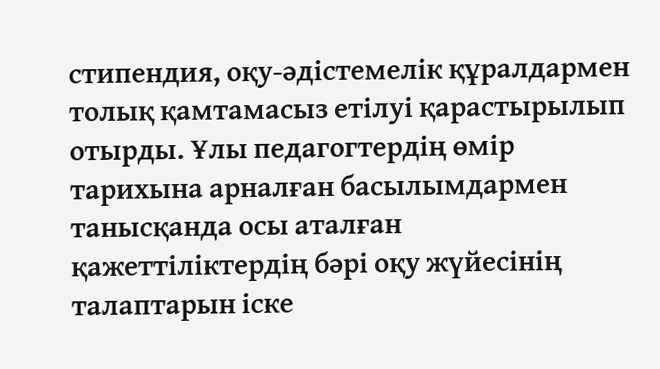стипендия, оқу-әдістемелік құралдармен толық қамтамасыз етілуі қарастырылып отырды. Ұлы педагогтердің өмір тарихына арналған басылымдармен танысқанда осы аталған қажеттіліктердің бәрі оқу жүйесінің талаптарын іске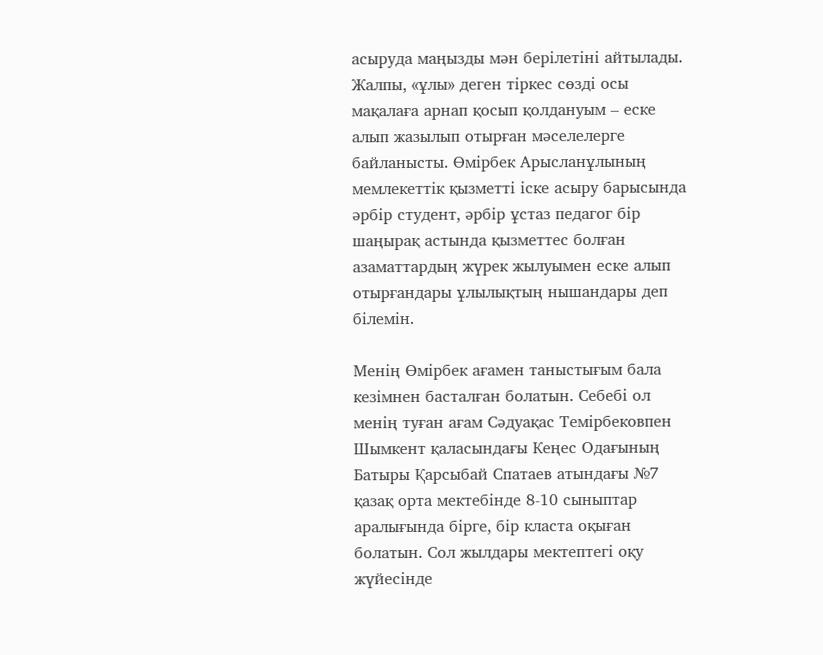асыруда маңызды мән берілетіні айтылады. Жалпы, «ұлы» деген тіркес сөзді осы мақалаға арнап қосып қолдануым – еске алып жазылып отырған мәселелерге байланысты. Өмірбек Арысланұлының мемлекеттік қызметті іске асыру барысында әрбір студент, әрбір ұстаз педагог бір шаңырақ астында қызметтес болған азаматтардың жүрек жылуымен еске алып отырғандары ұлылықтың нышандары деп білемін.

Менің Өмірбек ағамен таныстығым бала кезімнен басталған болатын. Себебі ол менің туған ағам Сәдуақас Темірбековпен Шымкент қаласындағы Кеңес Одағының Батыры Қарсыбай Спатаев атындағы №7 қазақ орта мектебінде 8-10 сыныптар аралығында бірге, бір класта оқыған болатын. Сол жылдары мектептегі оқу жүйесінде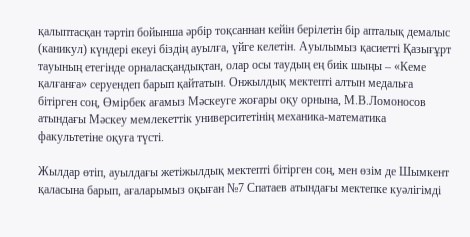қалыптасқан тәртіп бойынша әрбір тоқсаннан кейін берілетін бір апталық демалыс (каникул) күндері екеуі біздің ауылға, үйге келетін. Ауылымыз қасиетті Қазығұрт тауының етегінде орналасқандықтан, олар осы таудың ең биік шыңы – «Кеме қалғанға» серуендеп барып қайтатын. Онжылдық мектепті алтын медальға бітірген соң, Өмірбек ағамыз Мәскеуге жоғары оқу орнына, М.В.Ломоносов атындағы Мәскеу мемлекеттік университетінің механика-математика факультетіне оқуға түсті.

Жылдар өтіп, ауылдағы жетіжылдық мектепті бітірген соң, мен өзім де Шымкент қаласына барып, ағаларымыз оқыған №7 Спатаев атындағы мектепке куәлігімді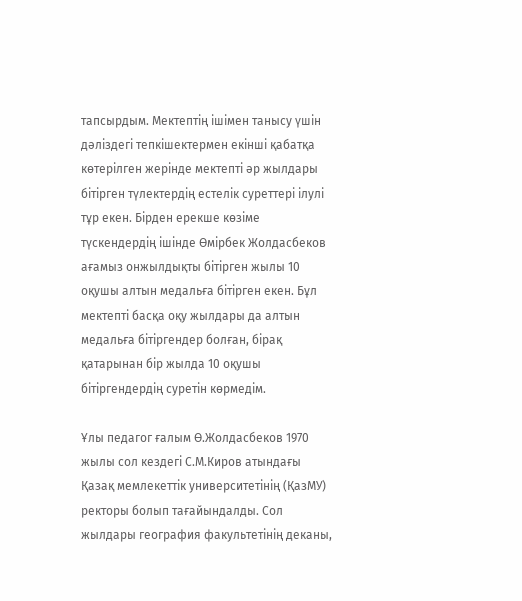тапсырдым. Мектептің ішімен танысу үшін дәліздегі тепкішектермен екінші қабатқа көтерілген жерінде мектепті әр жылдары бітірген түлектердің естелік суреттері ілулі тұр екен. Бірден ерекше көзіме түскендердің ішінде Өмірбек Жолдасбеков ағамыз онжылдықты бітірген жылы 10 оқушы алтын медальға бітірген екен. Бұл мектепті басқа оқу жылдары да алтын медальға бітіргендер болған, бірақ қатарынан бір жылда 10 оқушы бітіргендердің суретін көрмедім.

Ұлы педагог ғалым Ө.Жолдасбеков 1970 жылы сол кездегі С.М.Киров атындағы Қазақ мемлекеттік университетінің (ҚазМУ) ректоры болып тағайындалды. Сол жылдары география факультетінің деканы,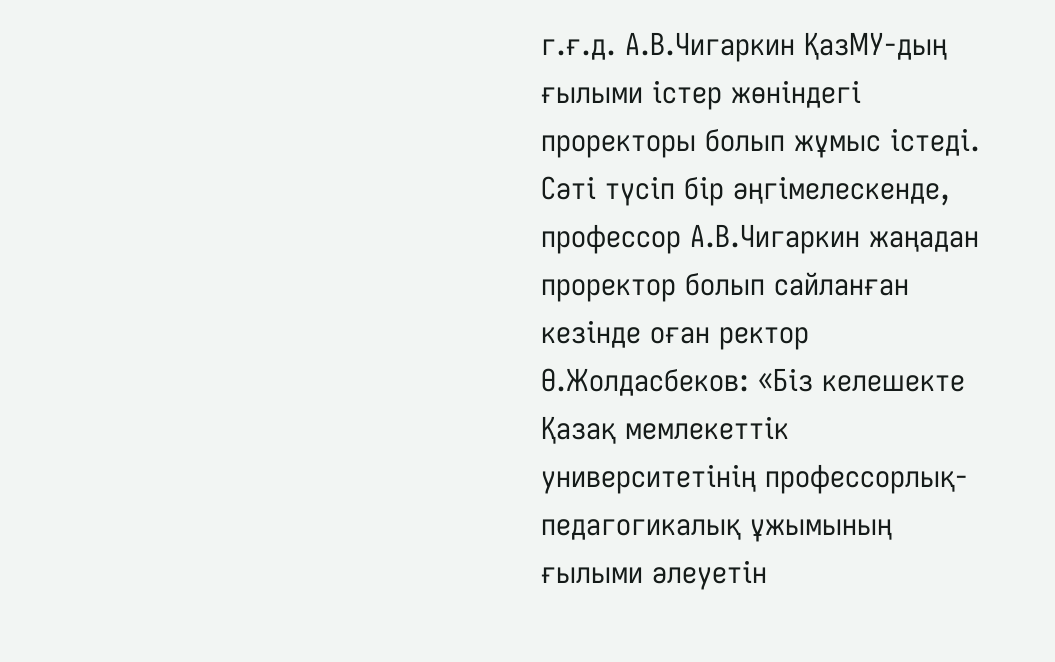г.ғ.д. А.В.Чигаркин ҚазМУ-дың ғылыми істер жөніндегі проректоры болып жұмыс істеді. Сәті түсіп бір әңгімелескенде, профессор А.В.Чигаркин жаңадан проректор болып сайланған кезінде оған ректор Ө.Жолдасбеков: «Біз келешекте Қазақ мемлекеттік университетінің профессорлық-педагогикалық ұжымының ғылыми әлеуетін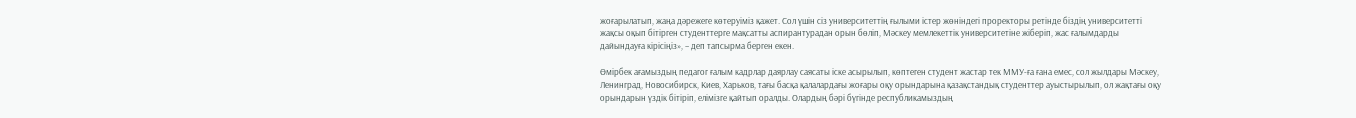жоғарылатып, жаңа дәрежеге көтеруіміз қажет. Сол үшін сіз университеттің ғылыми істер жөніндегі проректоры ретінде біздің университетті жақсы оқып бітірген студенттерге мақсатты аспирантурадан орын бөліп, Мәскеу мемлекеттік университетіне жіберіп, жас ғалымдарды дайындауға кірісіңіз», – деп тапсырма берген екен.

Өмірбек ағамыздың педагог ғалым кадрлар даярлау саясаты іске асырылып, көптеген студент жастар тек ММУ-ға ғана емес, сол жылдары Мәскеу, Ленинград, Новосибирск, Киев, Харьков, тағы басқа қалалардағы жоғары оқу орындарына қазақстандық студенттер ауыстырылып, ол жақтағы оқу орындарын үздік бітіріп, елімізге қайтып оралды. Олардың бәрі бүгінде республикамыздың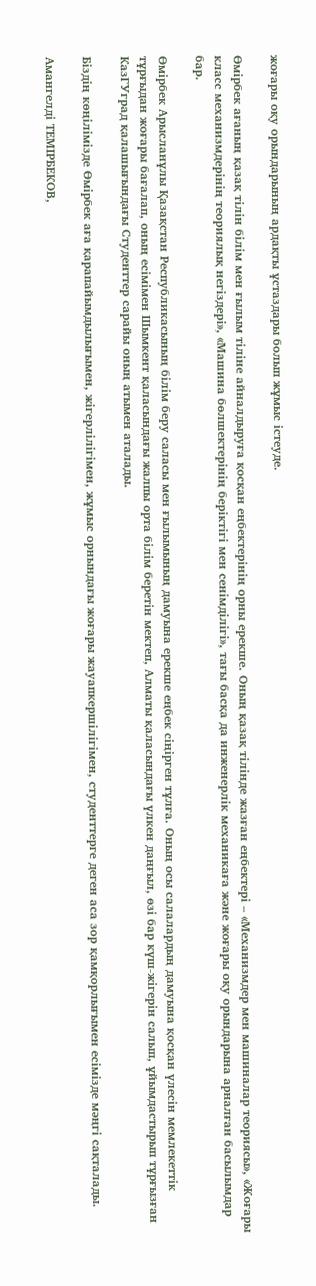жоғары оқу орындарының ардақты ұстаздары болып жұмыс істеуде.

Өмірбек ағаның қазақ тілін білім мен ғылым тіліне айналдыруға қосқан еңбектерінің орны ерекше. Оның қазақ тілінде жазған еңбектері – «Механизмдер мен машиналар теориясы», «Жоғары класс механизмдерінің теориялық негіздері», «Машина бөлшектерінің беріктігі мен сенімділігі», тағы басқа да инженерлік механикаға және жоғары оқу орындарына арналған басылымдар бар.

Өмірбек Арысланұлы Қазақстан Республикасының білім беру саласы мен ғылымының дамуына ерекше еңбек сіңірген тұлға. Оның осы салалардың дамуына қосқан үлесін мемлекеттік тұрғыдан жоғары бағалап, оның есімімен Шымкент қаласындағы жалпы орта білім беретін мектеп, Алматы қаласындағы үлкен даңғыл, өзі бар күш-жігерін салып, ұйымдастырып тұрғызған КазГУград қалашығындағы Студенттер сарайы оның атымен аталады.

Біздің көңілімізде Өмірбек аға қарапайымдылығымен, жігерлілігімен, жұмыс орнындағы жоғары жауапкершілігімен, студенттерге деген аса зор қамқорлығымен есімізде мәңгі сақталады.

Амангелді ТЕМІРБЕКОВ,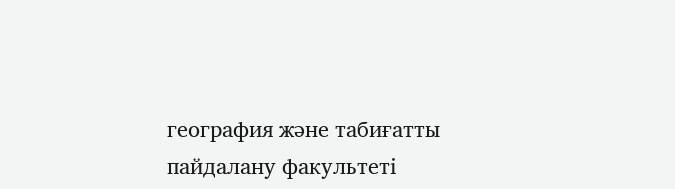география және табиғатты пайдалану факультеті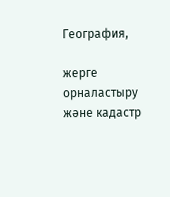География,

жерге орналастыру және кадастр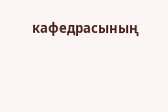кафедрасының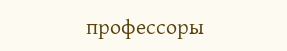профессоры